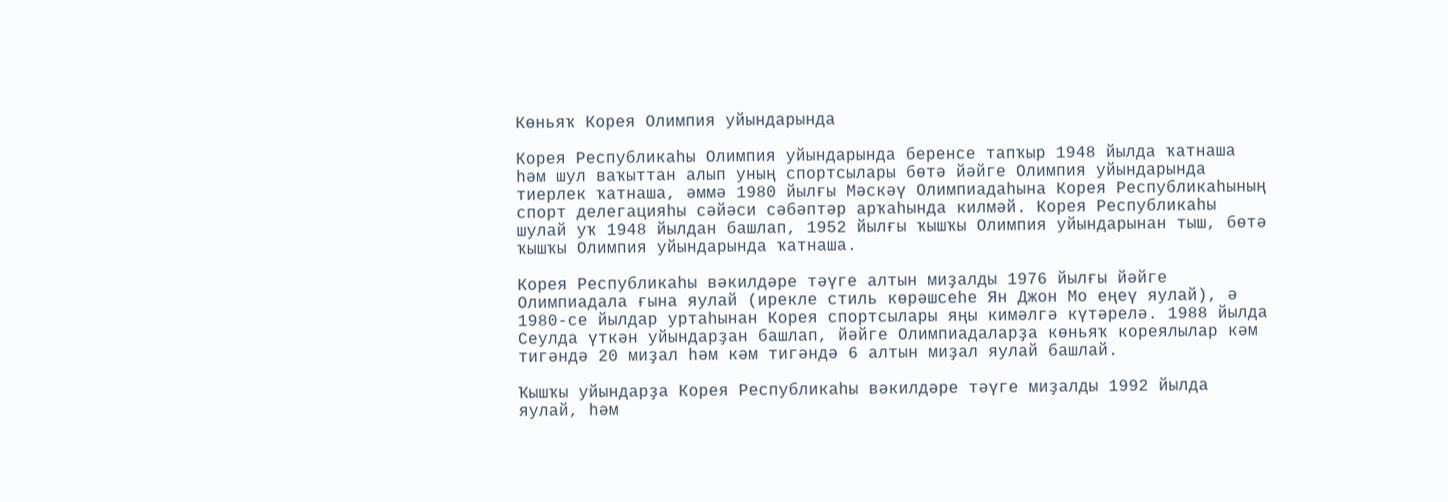Көньяҡ Корея Олимпия уйындарында

Корея Республикаһы Олимпия уйындарында беренсе тапҡыр 1948 йылда ҡатнаша һәм шул ваҡыттан алып уның спортсылары бөтә йәйге Олимпия уйындарында тиерлек ҡатнаша, әммә 1980 йылғы Мәскәү Олимпиадаһына Корея Республикаһының спорт делегацияһы сәйәси сәбәптәр арҡаһында килмәй. Корея Республикаһы шулай уҡ 1948 йылдан башлап, 1952 йылғы ҡышҡы Олимпия уйындарынан тыш, бөтә ҡышҡы Олимпия уйындарында ҡатнаша.

Корея Республикаһы вәкилдәре тәүге алтын миҙалды 1976 йылғы йәйге Олимпиадала ғына яулай (ирекле стиль көрәшсеһе Ян Джон Мо еңеү яулай), ә 1980-се йылдар уртаһынан Корея спортсылары яңы кимәлгә күтәрелә. 1988 йылда Сеулда үткән уйындарҙан башлап, йәйге Олимпиадаларҙа көньяҡ кореялылар кәм тигәндә 20 миҙал һәм кәм тигәндә 6 алтын миҙал яулай башлай.

Ҡышҡы уйындарҙа Корея Республикаһы вәкилдәре тәүге миҙалды 1992 йылда яулай, һәм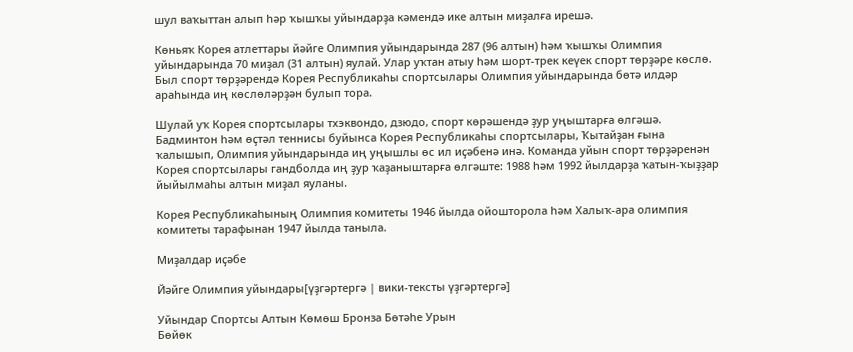шул ваҡыттан алып һәр ҡышҡы уйындарҙа кәмендә ике алтын миҙалға ирешә.

Көньяҡ Корея атлеттары йәйге Олимпия уйындарында 287 (96 алтын) һәм ҡышҡы Олимпия уйындарында 70 миҙал (31 алтын) яулай. Улар уҡтан атыу һәм шорт-трек кеүек спорт төрҙәре көслө. Был спорт төрҙәрендә Корея Республикаһы спортсылары Олимпия уйындарында бөтә илдәр араһында иң көслөләрҙән булып тора.

Шулай уҡ Корея спортсылары тхэквондо, дзюдо, спорт көрәшендә ҙур уңыштарға өлгәшә. Бадминтон һәм өҫтәл теннисы буйынса Корея Республикаһы спортсылары, Ҡытайҙан ғына ҡалышып, Олимпия уйындарында иң уңышлы өс ил иҫәбенә инә. Команда уйын спорт төрҙәренән Корея спортсылары гандболда иң ҙур ҡаҙаныштарға өлгәште: 1988 һәм 1992 йылдарҙа ҡатын-ҡыҙҙар йыйылмаһы алтын миҙал яуланы.

Корея Республикаһының Олимпия комитеты 1946 йылда ойошторола һәм Халыҡ-ара олимпия комитеты тарафынан 1947 йылда таныла.

Миҙалдар иҫәбе

Йәйге Олимпия уйындары[үҙгәртергә | вики-тексты үҙгәртергә]

Уйындар Спортсы Алтын Көмөш Бронза Бөтәһе Урын
Бөйөк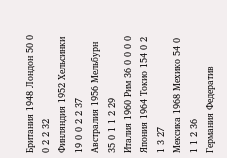Британия 1948 Лондон 50 0 0 2 2 32
Финляндия 1952 Хельсинки 19 0 0 2 2 37
Австралия 1956 Мельбурн 35 0 1 1 2 29
Италия 1960 Рим 36 0 0 0 0
Япония 1964 Токио 154 0 2 1 3 27
Мексика 1968 Мехико 54 0 1 1 2 36
Германия Федератив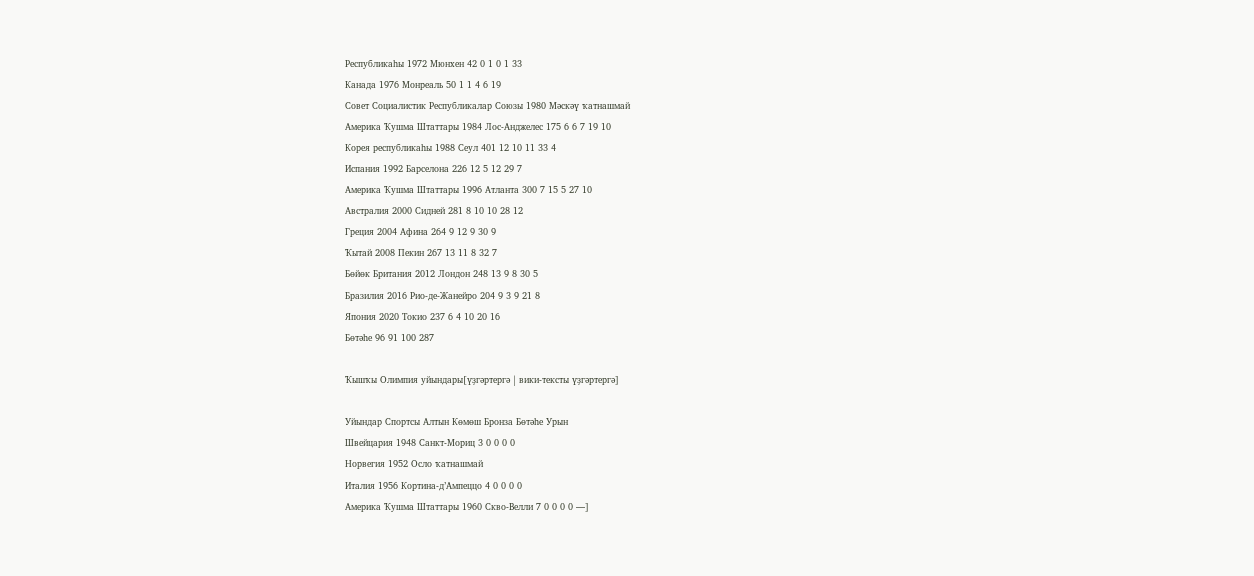Республикаһы 1972 Мюнхен 42 0 1 0 1 33
Канада 1976 Монреаль 50 1 1 4 6 19
Совет Социалистик Республикалар Союзы 1980 Мәскәү ҡатнашмай
Америка Ҡушма Штаттары 1984 Лос-Анджелес 175 6 6 7 19 10
Корея республикаһы 1988 Сеул 401 12 10 11 33 4
Испания 1992 Барселона 226 12 5 12 29 7
Америка Ҡушма Штаттары 1996 Атланта 300 7 15 5 27 10
Австралия 2000 Сидней 281 8 10 10 28 12
Греция 2004 Афина 264 9 12 9 30 9
Ҡытай 2008 Пекин 267 13 11 8 32 7
Бөйөк Британия 2012 Лондон 248 13 9 8 30 5
Бразилия 2016 Рио-де-Жанейро 204 9 3 9 21 8
Япония 2020 Токио 237 6 4 10 20 16
Бөтәһе 96 91 100 287

Ҡышҡы Олимпия уйындары[үҙгәртергә | вики-тексты үҙгәртергә]

Уйындар Спортсы Алтын Көмөш Бронза Бөтәһе Урын
Швейцария 1948 Санкт-Мориц 3 0 0 0 0
Норвегия 1952 Осло ҡатнашмай
Италия 1956 Кортина-д’Ампеццо 4 0 0 0 0
Америка Ҡушма Штаттары 1960 Скво-Велли 7 0 0 0 0 —]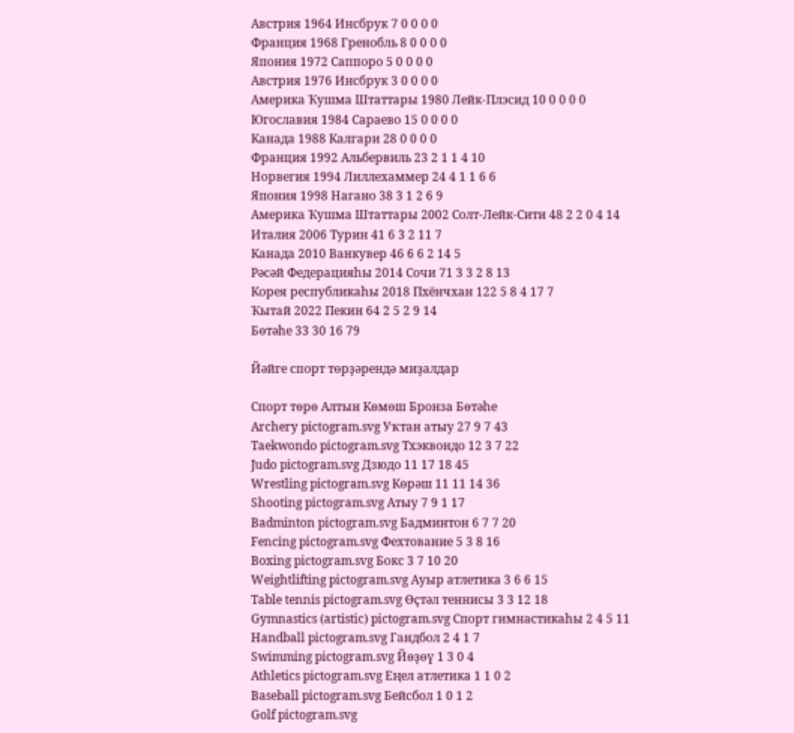Австрия 1964 Инсбрук 7 0 0 0 0
Франция 1968 Гренобль 8 0 0 0 0
Япония 1972 Саппоро 5 0 0 0 0
Австрия 1976 Инсбрук 3 0 0 0 0
Америка Ҡушма Штаттары 1980 Лейк-Плэсид 10 0 0 0 0
Югославия 1984 Сараево 15 0 0 0 0
Канада 1988 Калгари 28 0 0 0 0
Франция 1992 Альбервиль 23 2 1 1 4 10
Норвегия 1994 Лиллехаммер 24 4 1 1 6 6
Япония 1998 Нагано 38 3 1 2 6 9
Америка Ҡушма Штаттары 2002 Солт-Лейк-Сити 48 2 2 0 4 14
Италия 2006 Турин 41 6 3 2 11 7
Канада 2010 Ванкувер 46 6 6 2 14 5
Рәсәй Федерацияһы 2014 Сочи 71 3 3 2 8 13
Корея республикаһы 2018 Пхёнчхан 122 5 8 4 17 7
Ҡытай 2022 Пекин 64 2 5 2 9 14
Бөтәһе 33 30 16 79

Йәйге спорт төрҙәрендә миҙалдар

Спорт төрө Алтын Көмөш Бронза Бөтәһе
Archery pictogram.svg Уҡтан атыу 27 9 7 43
Taekwondo pictogram.svg Тхэквондо 12 3 7 22
Judo pictogram.svg Дзюдо 11 17 18 45
Wrestling pictogram.svg Көрәш 11 11 14 36
Shooting pictogram.svg Атыу 7 9 1 17
Badminton pictogram.svg Бадминтон 6 7 7 20
Fencing pictogram.svg Фехтование 5 3 8 16
Boxing pictogram.svg Бокс 3 7 10 20
Weightlifting pictogram.svg Ауыр атлетика 3 6 6 15
Table tennis pictogram.svg Өҫтәл теннисы 3 3 12 18
Gymnastics (artistic) pictogram.svg Спорт гимнастикаһы 2 4 5 11
Handball pictogram.svg Гандбол 2 4 1 7
Swimming pictogram.svg Йөҙөү 1 3 0 4
Athletics pictogram.svg Еңел атлетика 1 1 0 2
Baseball pictogram.svg Бейсбол 1 0 1 2
Golf pictogram.svg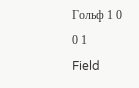Гольф 1 0 0 1
Field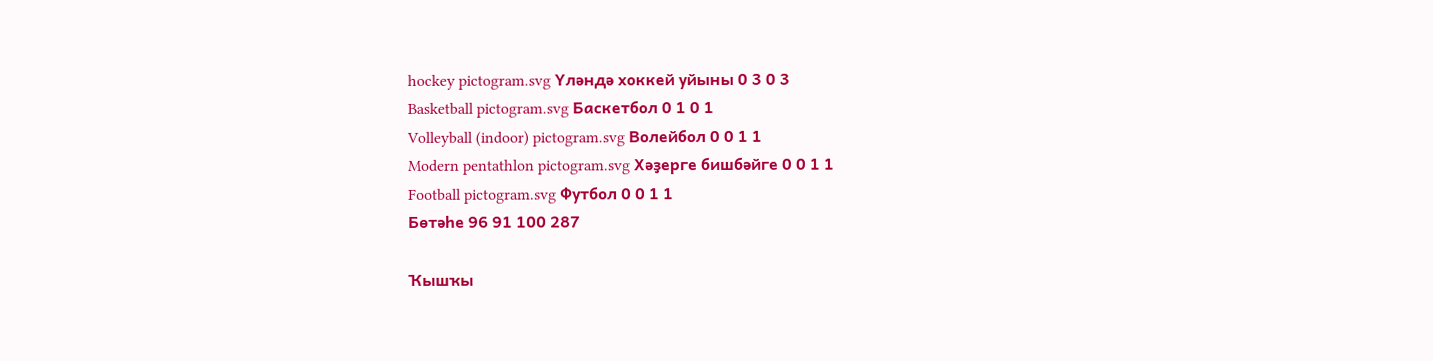hockey pictogram.svg Үләндә хоккей уйыны 0 3 0 3
Basketball pictogram.svg Баскетбол 0 1 0 1
Volleyball (indoor) pictogram.svg Волейбол 0 0 1 1
Modern pentathlon pictogram.svg Хәҙерге бишбәйге 0 0 1 1
Football pictogram.svg Футбол 0 0 1 1
Бөтәһе 96 91 100 287

Ҡышҡы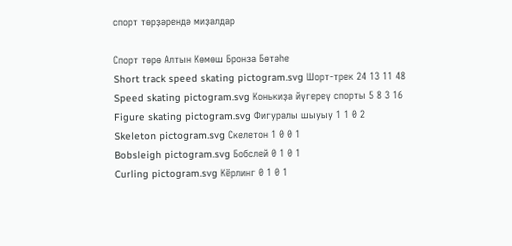спорт төрҙәрендә миҙалдар

Спорт төрө Алтын Көмөш Бронза Бөтәһе
Short track speed skating pictogram.svg Шорт-трек 24 13 11 48
Speed skating pictogram.svg Конькиҙа йүгереү спорты 5 8 3 16
Figure skating pictogram.svg Фигуралы шыуыу 1 1 0 2
Skeleton pictogram.svg Скелетон 1 0 0 1
Bobsleigh pictogram.svg Бобслей 0 1 0 1
Curling pictogram.svg Кёрлинг 0 1 0 1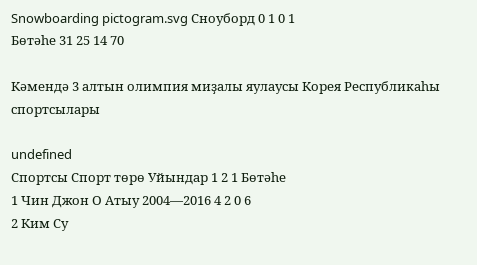Snowboarding pictogram.svg Сноуборд 0 1 0 1
Бөтәһе 31 25 14 70

Кәмендә 3 алтын олимпия миҙалы яулаусы Корея Республикаһы спортсылары

undefined
Спортсы Спорт төрө Уйындар 1 2 1 Бөтәһе
1 Чин Джон О Атыу 2004—2016 4 2 0 6
2 Ким Су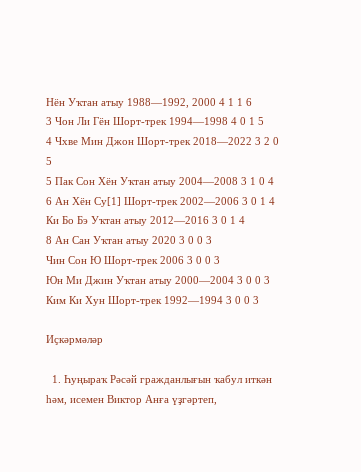Нён Уҡтан атыу 1988—1992, 2000 4 1 1 6
3 Чон Ли Гён Шорт-трек 1994—1998 4 0 1 5
4 Чхве Мин Джон Шорт-трек 2018—2022 3 2 0 5
5 Пак Сон Хён Уҡтан атыу 2004—2008 3 1 0 4
6 Ан Хён Су[1] Шорт-трек 2002—2006 3 0 1 4
Ки Бо Бэ Уҡтан атыу 2012—2016 3 0 1 4
8 Ан Сан Уҡтан атыу 2020 3 0 0 3
Чин Сон Ю Шорт-трек 2006 3 0 0 3
Юн Ми Джин Уҡтан атыу 2000—2004 3 0 0 3
Ким Ки Хун Шорт-трек 1992—1994 3 0 0 3

Иҫкәрмәләр

  1. Һуңыраҡ Рәсәй гражданлығын ҡабул иткән һәм, исемен Виктор Анға үҙгәртеп,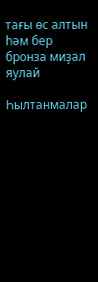тағы өс алтын һәм бер бронза миҙал яулай

Һылтанмалар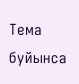Тема буйынса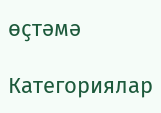өҫтәмә

Категориялар